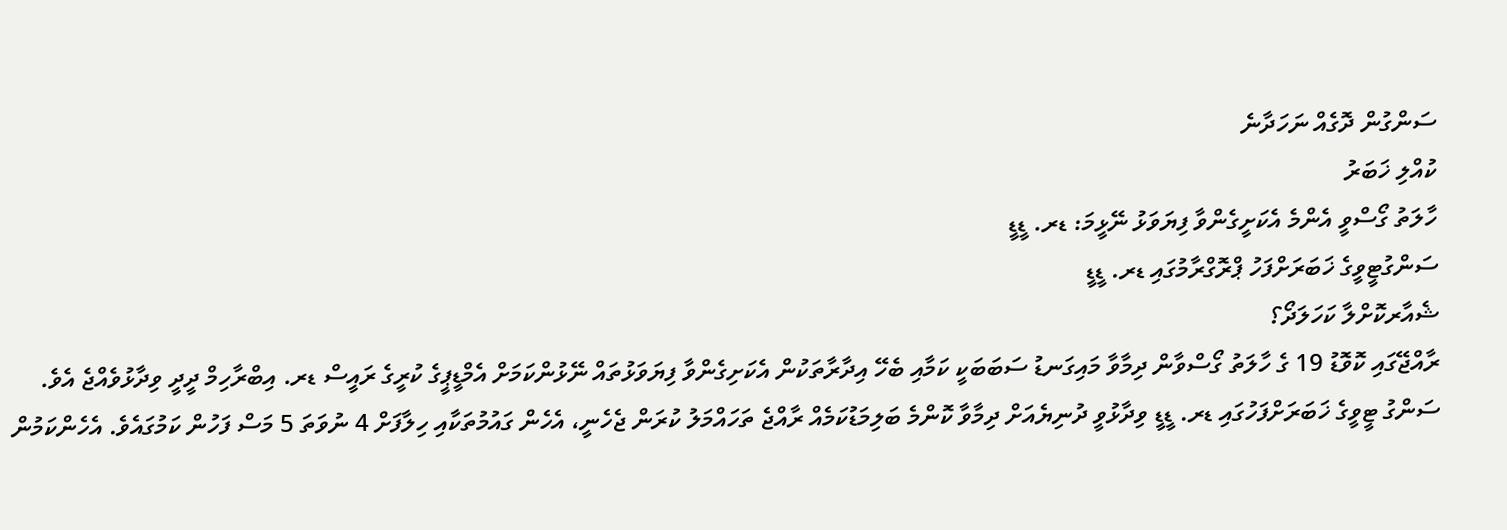ސަންގުން ދޮގެއް ނަހަދާނެ
ކުއްލި ޚަބަރު
ހާލަތު ގޯސްވީ އެންމެ އެކަށީގެންވާ ފިޔަވަޅު ނޭޅީމަ: ޑރ. ޑީޑީ
ސަންގުޓީވީގެ ޚަބަރަށްފަހު ޕްރޮގްރާމުގައި ޑރ. ޑީޑީ
ޝެއާރކޮށްލާ ކަހަލަދޯ؟
ރާއްޖޭގައި ކޮވޮޑު 19 ގެ ހާލަތު ގޯސްވާން ދިމާވާ މައިގަނޑު ސަބަބަކީ ކަމާއި ބެހޭ އިދާރާތަކުން އެކަށިގެންވާ ފިޔަވަޅުތައް ނޭޅުންކަމަށް އެމްޑީޕީގެ ކުރީގެ ރައީސް ޑރ. އިބްރާހިމް ދީދީ ވިދާޅުވެއްޖެ އެވެ.
ސަންގު ޓީވީގެ ޚަބަރަށްފަހުގައި ޑރ. ޑީޑީ ވިދާޅުވީ ދުނިޔެއަށް ދިމާވާ ކޮންމެ ބަލިމަޑުކަމެއް ރާއްޖެ ތަހައްމަލު ކުރަން ޖެހެނީ، އެހެން ގައުމުތަކާއި ހިލާފަށް 4 ނުވަތަ 5 މަސް ފަހުން ކަމުގައެވެ. އެހެންކަމުން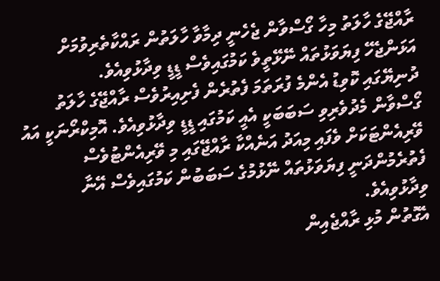ރާއްޖޭގެ ހާލަތު މިހާ ގޯސްވާން ޖެހެނީ ދިމާވާ ހާލަތުން ރައްކާތެރިވުމަށް އަޅަންޖެހޭ ފިޔަވަޅުތައް ނޭޅޭތީވެ ކަމުގައިވެސް ޑީޑީ ވިދާޅުވިއެވެ.
ދުނިޔޭގައި ކޮވިޑު އެންމެ ފުރަތަމަ ފެތުރެން ފެށިއިރުވެސް ރާއްޖޭގެ ހާލަތު ގޯސްވާން މެދުވެރިވި ސަބަބަކީ އެއީ ކަމުގައި ޑީޑީ ވިދާޅުވިއެވެ. އޮމިކްރޯނަކީ އައު ވޭރިއެންޓަކަށް ވެފައި މިއަދު އަނެއްކާ ރާއްޖޭގައި މި ވޭރިއެންޓުވެސް ފެތުރެމުންދަނީ ފިޔަވަޅުތައް ނޭޅުމުގެ ސަބަބުން ކަމުގައިވެސް އޭނާ ވިދާޅުވިއެވެ.
އެގޮތުން މުޅި ރާއްޖެއިން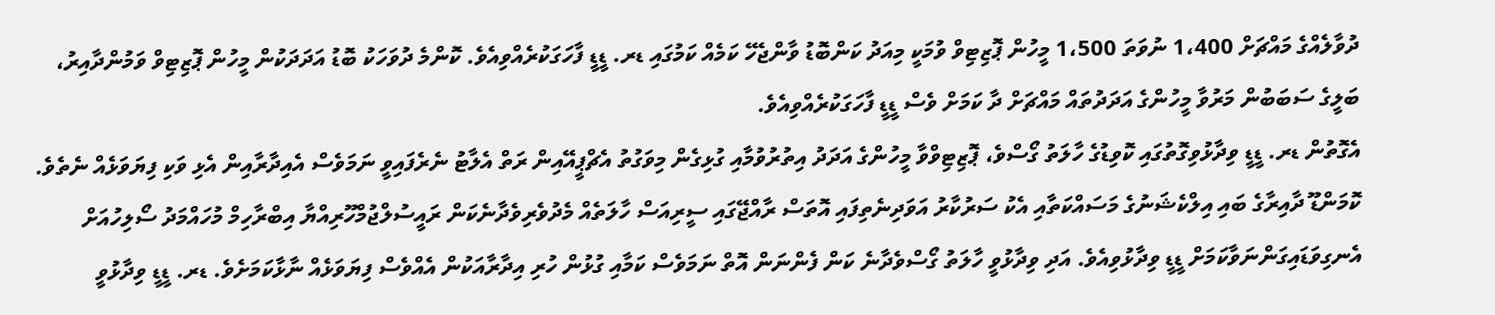ދުވާލެއްގެ މައްޗަށް 1،400 ނުވަތަ 1،500 މީހުން ޕޮޒިޓިވް ވުމަކީ މިއަދު ކަންބޮޑު ވާންޖެހޭ ކަމެއް ކަމުގައި ޑރ. ޑީޑީ ފާހަގަކުރެއްވިއެވެ. ކޮންމެ ދުވަހަކު ބޮޑު އަދަދަކުން މީހުން ޕޮޒިޓިވް ވަމުންދާއިރު، ބަލީގެ ސަބަބުން މަރުވާ މީހުންގެ އަދަދުތައް މައްޗަށް ދާ ކަމަށް ވެސް ޑީޑީ ފާހަގަކުރެއްވިއެވެ.
އެގޮތުން ޑރ. ޑީޑީ ވިދާޅުވިގޮތުގައި ކޮވިޑުގެ ހާލަތު ގޯސްވެ، ޕޮޒިޓިވްވާ މީހުންގެ އަދަދު އިތުރުވުމާއި ގުޅިގެން މިވަގުތު އެޗްޕީއޭއިން ރަތް އެލާޓު ނެރެފައިވީ ނަމަވެސް އެއިދާރާއިން އެޅި ވަކި ފިޔަވަޅެއް ނެތެވެ. ކޮމަންޑޫ ދާއިރާގެ ބައި އިލްކެޝަނުގެ މަސައްކަތާއި އެކު ސަރުކާރު އަވަދިނެތިފައި އޮތަސް ރާއްޖޭގައި ސީރިއަސް ހާލަތެއް މެދުވެރިވެދާނެކަން ރައީސުލްޖުމްހޫރިއްޔާ އިބްރާހިމް މުހައްމަދު ސޯލިހުއަށް އެނގިވަޑައިގަންނަވާކަމަށް ޑީޑީ ވިދާޅުވިއެވެ. އަދި ވިދާޅުވީ ހާލަތު ގޯސްވެދާނެ ކަން ފެންނަން އޮތް ނަމަވެސް ކަމާއި ގުޅުން ހުރި އިދާރާއަކުން އެއްވެސް ފިޔަވަޅެއް ނާޅާކަމަށެވެ. ޑރ. ޑީޑީ ވިދާޅުވީ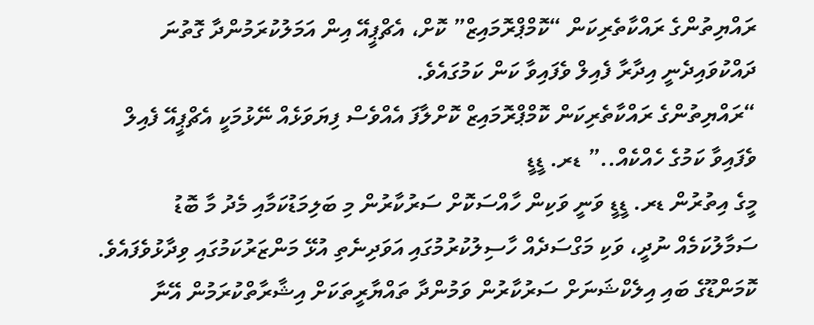ރައްޔިތުންގެ ރައްކާތެރިކަން “ކޮމްޕްރޮމައިޒް” ކޮށް، އެޗްޕީއޭ އިން އަމަލުކުރަމުންދާ ގޮތުނަ ދައްކުވައިދެނީ އިދާރާ ފެއިލް ވެފައިވާ ކަން ކަމުގައެވެ.
“ރައްޔިތުންގެ ރައްކާތެރިކަން ކޮމްޕްރޮމައިޒް ކޮށްލާފަ އެއްވެސް ފިޔަވަޅެއް ނޭޅުމަކީ އެޗްޕީއޭ ފެއިލް ވެފައިވާ ކަމުގެ ހެއްކެއް..” ޑރ. ޑީޑީ
މީގެ އިތުރުން ޑރ. ޑީޑީ ވަނީ ވަކިން ހާއްސަކޮށް ސަރުކާރުން މި ބަލިމަޑުކަމާއި މެދު މާ ބޮޑު ސަމާލުކަމެއް ނުދީ، ވަކި މަގްސަދެއް ހާސިލުކުރުމުގައި އަވަދިނެތި އުޅޭ މަންޒަރުކަމުގައި ވިދާޅުވެފައެވެ. ކޮމަންޑޫގެ ބައި އިލެކްޝަނަށް ސަރުކާރުން ވަމުންދާ ތައްޔާރީތަކަށް އިޝާރާތްކުރަމުން އޭނާ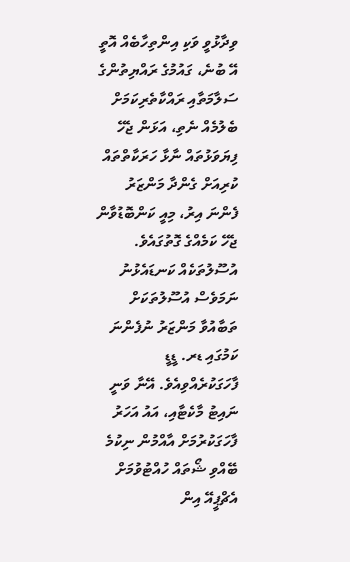ވިދާޅުވީ ވަކި އިންތިހާބެއް އޮތީ އޭ ބުނެ، ގައުމުގެ ރައްޔިތުންގެ ސަލާމަތާއި ރައްކާތެރިކަމަށް ބެލުމެއް ނެތި، އަޅަން ޖެހޭ ފިޔަވަޅުތައް ނާޅާ ހަރަކާތްތައް ކުރިއަށް ގެންދާ މަންޒަރު ފެންނަ އިރު، މިއީ ކަންބޮޑުވާން ޖެހޭ ކަމެއްގެ ގޮތުގައެވެ.
އުސޫލުތަކެއް ކަނޑައެޅުނު ނަމަވެސް އުސޫލުތަކަށް ތަބާއުވާ މަންޒަރު ނުފެންނަ ކަމުގައި ޑރ. ޑީޑީ ފާހަގަކުރެއްވިއެވެ. އޭނާ ވަނީ ނައިޓު މާކެޓާއި، އައު އަހަރު ފާހަގަކުރުމަށް އާއްމުން ނިކުމެ ބޭއްވި ޝޯތައް ހުއްޓުވުމަށް އެޗްޕީއޭ އިން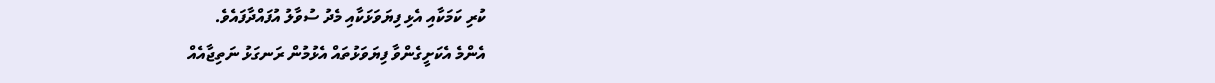ކުރި ކަމަކާއި އެޅި ފިޔަވަޅަކާއި މެދު ސުވާލު އުފައްދާފައެވެ.
އެންމެ އެކަށީގެންވާ ފިޔަވަޅުތައް އެޅުމުން ރަނގަޅު ނަތިޖާއެއް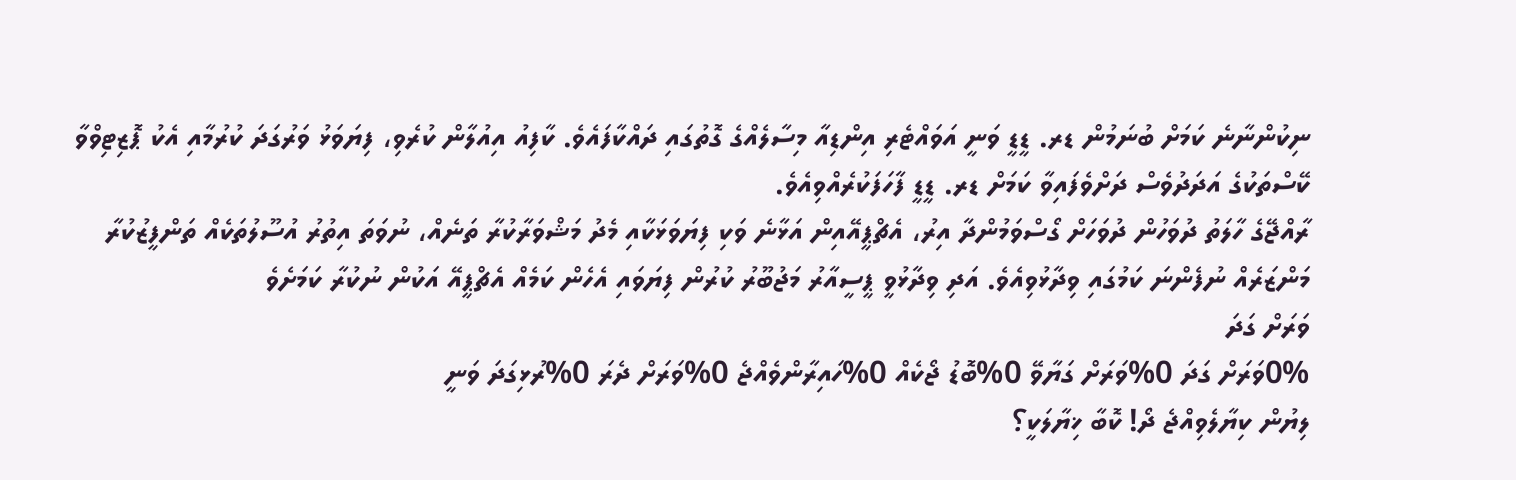ނިކުންނާނެ ކަމަށް ބުނަމުން ޑރ. ޑީޑީ ވަނީ އަވައްޓެރި އިންޑިއާ މިސާލެއްގެ ގޮތުގައި ދައްކާފައެވެ. ކާފިއު އިއުލާން ކުރެވި، ފިޔަވަޅު ވަރުގަދަ ކުރުމާއި އެކު ޕޮޒިޓިވްވާ ކޭސްތަކުގެ އަދަދުވެސް ދަށްވެފައިވާ ކަމަށް ޑރ. ޑީޑީ ފާހަފަކުރެއްވިއެވެ.
ރާއްޖޭގެ ހާލަތު ދުވަހުން ދުވަހަށް ގޯސްވަމުންދާ އިރު، އެޗްޕީއޭއިން އަޅާނެ ވަކި ފިޔަވަޅަކާއި މެދު މަޝްވަރާކުރާ ތަނެއް، ނުވަތަ އިތުރު އުސޫލުތަކެއް ތަންފީޒުކުރާ މަންޒަރެއް ނުފެންނަ ކަމުގައި ވިދާޅުވިއެވެ. އަދި ވިދާޅުވީ ޕީސީއާރު މަޖުބޫރު ކުރުން ފިޔަވައި އެހެން ކަމެއް އެޗްޕީއޭ އަކުން ނުކުރާ ކަމަށެވެ
ވަރަށް ގަދަ
0%ވަރަށް ގަދަ 0%ވަރަށް ގަޔާވޭ 0%ބޮޑު ޖޯކެއް 0%ހައިރާންވެއްޖެ 0%ވަރަށް ދެރަ 0%ރުޅިގަދަ ވަނީ
ލިޔުން ކިޔާލެވިއްޖެ ދޯ! ކޮބާ ޚިޔާލަކީ؟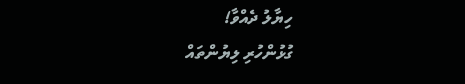ހިޔާލު ދެއްވާ!
ގުޅުންހުރި ލިޔުންތައް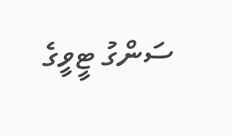ސަންގު ޓީވީގެ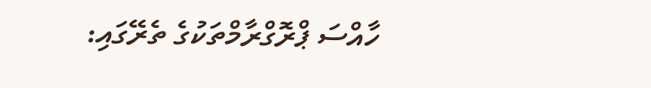ހާއްސަ ޕްރޮގްރާމްތަކުގެ ތެރޭގައި: